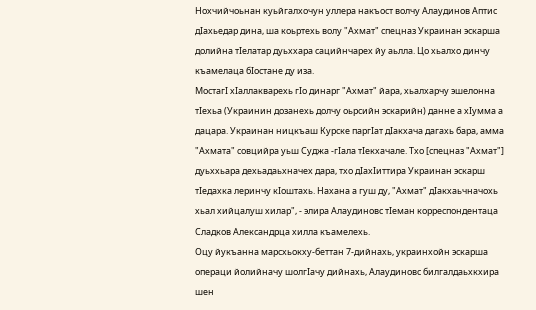Нохчийчоьнан куьйгалхочун уллера накъост волчу Алаудинов Аптис дӀахьедар дина, ша коьртехь волу "Ахмат" спецназ Украинан эскарша долийна тӀелатар дуьххара сацийнчарех йу аьлла. Цо хьалхо динчу къамелаца бIостане ду иза.
МостагӀ хӀаллакварехь гӀо динарг "Ахмат" йара, хьалхарчу эшелонна тӀехьа (Украинин дозанехь долчу оьрсийн эскарийн) данне а хӀумма а дацара. Украинан ницкъаш Курске паргIат дIакхача дагахь бара, амма "Ахмата" совцийра уьш Суджа -гIала тIекхачале. Тхо [спецназ "Ахмат"] дуьххьара дехьадаьхначех дара, тхо дIахIиттира Украинан эскарш тIедахка леринчу кӀоштахь. Нахана а гуш ду, "Ахмат" дIакхаьчначохь хьал хийцалуш хилар", - элира Алаудиновс тӀеман корреспондентаца Сладков Александрца хилла къамелехь.
Оцу йукъанна марсхьокху-беттан 7-дийнахь, украинхойн эскарша операци йолийначу шолгIачу дийнахь, Алаудиновс билгалдаьхкхира шен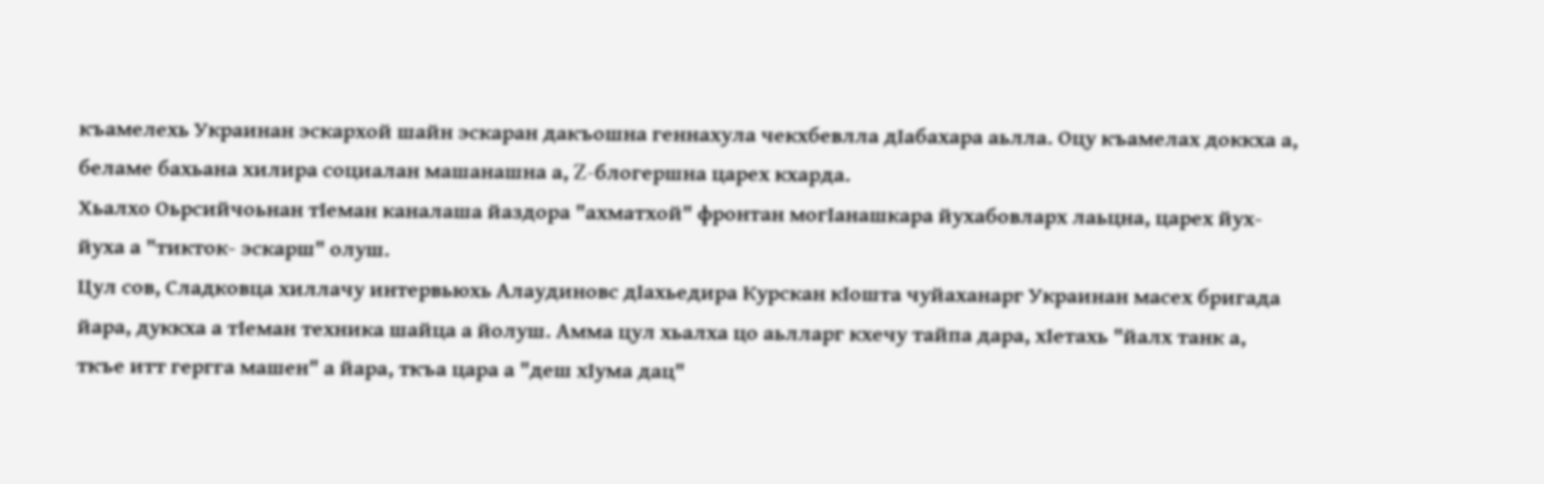къамелехь Украинан эскархой шайн эскаран дакъошна геннахула чекхбевлла дIабахара аьлла. Оцу къамелах доккха а, беламе бахьана хилира социалан машанашна а, Z-блогершна царех кхарда.
Хьалхо Оьрсийчоьнан тIеман каналаша йаздора "ахматхой" фронтан могIанашкара йухабовларх лаьцна, царех йух-йуха а "тикток- эскарш" олуш.
Цул сов, Сладковца хиллачу интервьюхь Алаудиновс дIахьедира Курскан кIошта чуйаханарг Украинан масех бригада йара, дуккха а тIеман техника шайца а йолуш. Амма цул хьалха цо аьлларг кхечу тайпа дара, хIетахь "йалх танк а, ткъе итт гергга машен" а йара, ткъа цара а "деш хIума дац"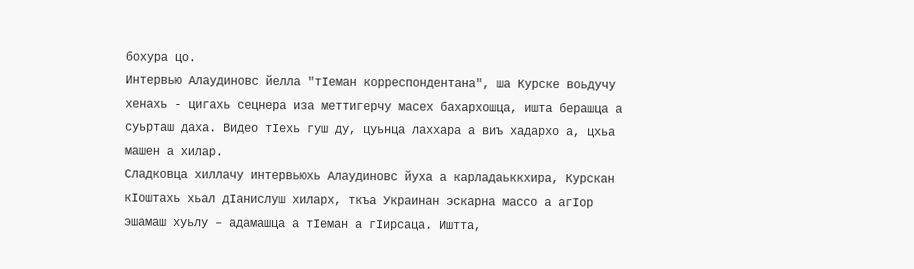бохура цо.
Интервью Алаудиновс йелла "тӀеман корреспондентана", ша Курске воьдучу хенахь - цигахь сецнера иза меттигерчу масех бахархошца, ишта берашца а суьрташ даха. Видео тIехь гуш ду, цуьнца лаххара а виъ хадархо а, цхьа машен а хилар.
Сладковца хиллачу интервьюхь Алаудиновс йуха а карладаьккхира, Курскан кӀоштахь хьал дӀанислуш хиларх, ткъа Украинан эскарна массо а агӀор эшамаш хуьлу – адамашца а тIеман а гIирсаца. Иштта,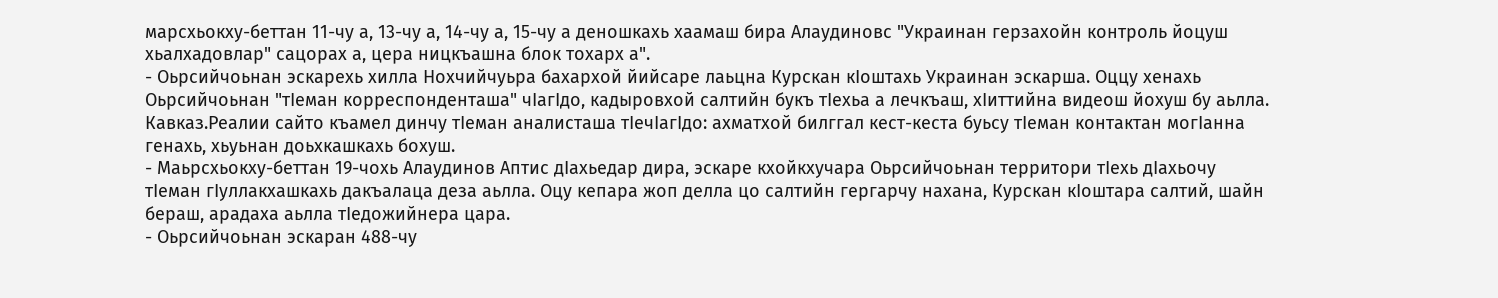марсхьокху-беттан 11-чу а, 13-чу а, 14-чу а, 15-чу а деношкахь хаамаш бира Алаудиновс "Украинан герзахойн контроль йоцуш хьалхадовлар" сацорах а, цера ницкъашна блок тохарх а".
- Оьрсийчоьнан эскарехь хилла Нохчийчуьра бахархой йийсаре лаьцна Курскан кӀоштахь Украинан эскарша. Оццу хенахь Оьрсийчоьнан "тӀеман корреспонденташа" чӀагӀдо, кадыровхой салтийн букъ тӀехьа а лечкъаш, хӀиттийна видеош йохуш бу аьлла. Кавказ.Реалии сайто къамел динчу тӀеман аналисташа тӀечӀагӀдо: ахматхой билггал кест-кеста буьсу тӀеман контактан могӀанна генахь, хьуьнан доьхкашкахь бохуш.
- Маьрсхьокху-беттан 19-чохь Алаудинов Аптис дӀахьедар дира, эскаре кхойкхучара Оьрсийчоьнан территори тӀехь дӀахьочу тӀеман гӀуллакхашкахь дакъалаца деза аьлла. Оцу кепара жоп делла цо салтийн гергарчу нахана, Курскан кӀоштара салтий, шайн бераш, арадаха аьлла тIедожийнера цара.
- Оьрсийчоьнан эскаран 488-чу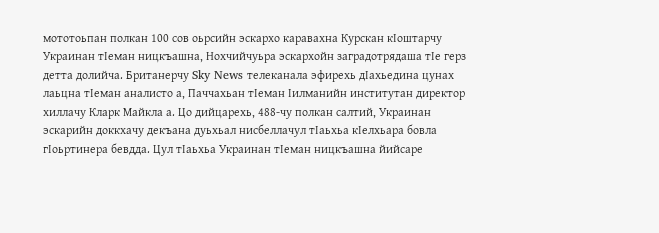мототоьпан полкан 100 сов оьрсийн эскархо каравахна Курскан кӀоштарчу Украинан тӀеман ницкъашна, Нохчийчуьра эскархойн заградотрядаша тIе герз детта долийча. Британерчу Sky News телеканала эфирехь дӀахьедина цунах лаьцна тӀеман аналисто а, Паччахьан тӀеман Ӏилманийн институтан директор хиллачу Кларк Майкла а. Цо дийцарехь, 488-чу полкан салтий, Украинан эскарийн доккхачу декъана дуьхьал нисбеллачул тIаьхьа кӀелхьара бовла гӀоьртинера бевдда. Цул тӀаьхьа Украинан тIеман ницкъашна йийсаре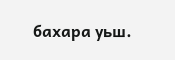бахара уьш.